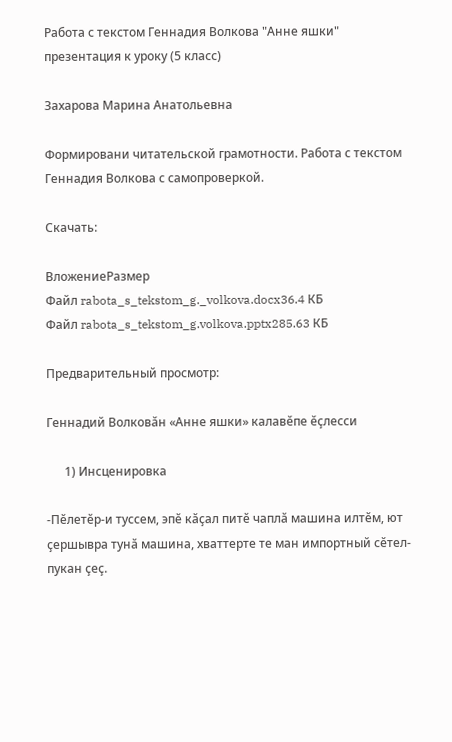Работа с текстом Геннадия Волкова "Анне яшки"
презентация к уроку (5 класс)

Захарова Марина Анатольевна

Формировани читательской грамотности. Работа с текстом Геннадия Волкова с самопроверкой.

Скачать:

ВложениеРазмер
Файл rabota_s_tekstom_g._volkova.docx36.4 КБ
Файл rabota_s_tekstom_g.volkova.pptx285.63 КБ

Предварительный просмотр:

Геннадий Волковӑн «Анне яшки» калавӗпе ӗҫлесси

      1) Инсценировка

-Пӗлетӗр-и туссем, эпӗ кӑҫал питӗ чаплӑ машина илтӗм, ют ҫершывра тунӑ машина, хваттерте те ман импортный сӗтел-пукан ҫеҫ.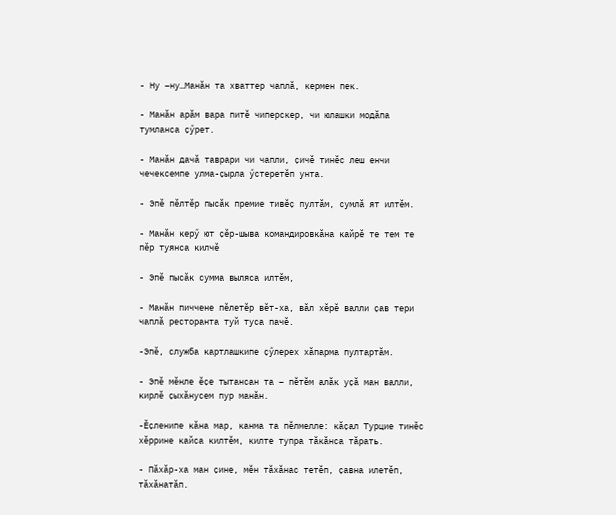- Ну –ну…Манӑн та хваттер чаплӑ, кермен пек.

- Манӑн арӑм вара питӗ чиперскер, чи юлашки модӑпа тумланса ҫӳрет.

- Манӑн дачӑ таврари чи чапли, ҫичӗ тинӗс леш енчи чечексемпе улма-ҫырла ӳстеретӗп унта.

- Эпӗ пӗлтӗр пысӑк премие тивӗҫ пултӑм, сумлӑ ят илтӗм.

- Манӑн керӳ ют ҫӗр-шыва командировкӑна кайрӗ те тем те пĕр туянса килчĕ

- Эпӗ пысӑк сумма выляса илтӗм,

- Манӑн пиччене пӗлетӗр вӗт-ха, вӑл хӗрĕ валли ҫав тери чаплӑ ресторанта туй туса пачӗ.

-Эпӗ, служба картлашкипе ҫӳлерех хӑпарма пултартӑм.

- Эпӗ мӗнле ӗҫе тытансан та – пӗтӗм алӑк уҫӑ ман валли, кирлӗ ҫыхӑнусем пур манӑн.

-Ӗҫленипе кӑна мар, канма та пӗлмелле: кӑҫал Турцие тинӗс хӗррине кайса килтӗм, килте тупра тӑкӑнса тӑрать.

- Пӑхӑр-ха ман ҫине, мӗн тӑхӑнас тетӗп, ҫавна илетӗп, тӑхӑнатӑп.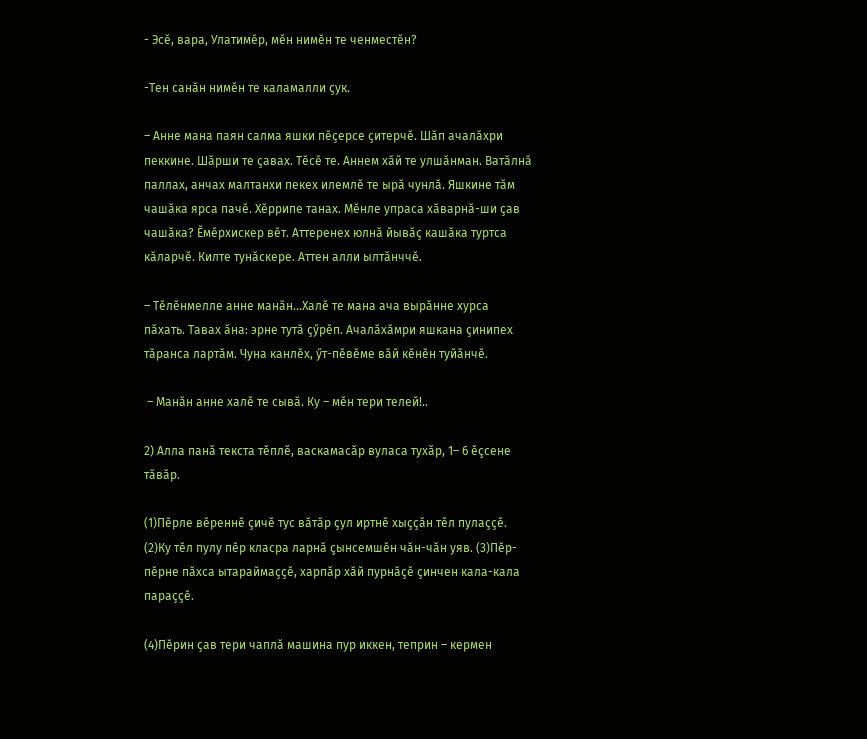- Эсӗ, вара, Улатимӗр, мӗн нимӗн те ченместӗн?

-Тен санӑн нимӗн те каламалли ҫук.

– Анне мана паян салма яшки пӗҫерсе ҫитерчӗ. Шӑп ачалӑхри пеккине. Шӑрши те ҫавах. Тӗсӗ те. Аннем хӑй те улшӑнман. Ватӑлнӑ паллах, анчах малтанхи пекех илемлӗ те ырӑ чунлӑ. Яшкине тӑм чашӑка ярса пачӗ. Хӗррипе танах. Мӗнле упраса хӑварнӑ-ши ҫав чашӑка? Ӗмӗрхискер вӗт. Аттеренех юлнӑ йывӑҫ кашӑка туртса кӑларчӗ. Килте тунӑскере. Аттен алли ылтӑнччӗ.

– Тӗлӗнмелле анне манӑн...Халӗ те мана ача вырӑнне хурса пӑхать. Тавах ӑна: эрне тутӑ ҫӳрĕп. Ачалӑхӑмри яшкана ҫинипех тӑранса лартӑм. Чуна канлӗх, ӳт-пӗвӗме вӑй кӗнӗн туйӑнчӗ.

 – Манӑн анне халӗ те сывӑ. Ку – мӗн тери телей!..

2) Алла панă текста тĕплĕ, васкамасăр вуласа тухăр, 1– 6 ĕçсене тăвăр.

(1)Пӗрле вӗреннӗ ҫичӗ тус вӑтӑр ҫул иртнӗ хыҫҫӑн тӗл пулаҫҫӗ. (2)Ку тӗл пулу пӗр класра ларнӑ çынсемшӗн чӑн-чӑн уяв. (3)Пӗр-пӗрне пӑхса ытараймаҫҫӗ, харпӑр хӑй пурнӑҫӗ ҫинчен кала-кала параҫҫӗ.

(4)Пӗрин ҫав тери чаплӑ машина пур иккен, теприн – кермен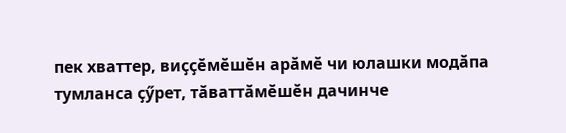пек хваттер, виҫҫӗмӗшӗн арӑмӗ чи юлашки модӑпа тумланса ҫӳрет, тӑваттӑмӗшӗн дачинче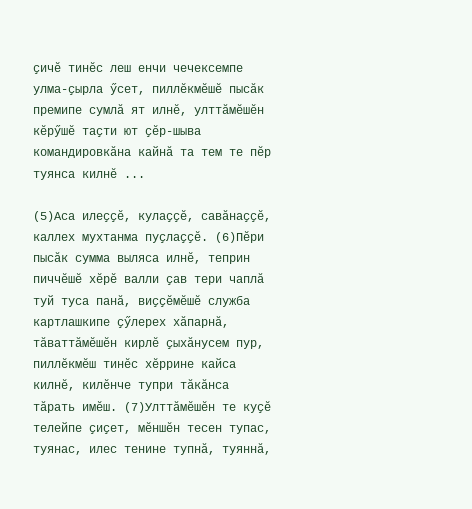ҫичӗ тинӗс леш енчи чечексемпе улма-ҫырла ӳсет, пиллӗкмӗшӗ пысӑк премипе сумлӑ ят илнӗ, улттӑмӗшӗн кӗрӳшӗ таҫти ют ҫӗр-шыва командировкӑна кайнӑ та тем те пĕр туянса килнĕ ...

(5)Аса илеҫҫӗ, кулаҫҫӗ, савӑнаҫҫӗ, каллех мухтанма пуҫлаҫҫӗ. (6)Пӗри пысӑк сумма выляса илнӗ, теприн пиччӗшӗ хӗрĕ валли ҫав тери чаплӑ туй туса панӑ, виҫҫӗмӗшӗ служба картлашкипе ҫӳлерех хӑпарнӑ, тӑваттӑмӗшӗн кирлӗ ҫыхӑнусем пур, пиллӗкмӗш тинӗс хӗррине кайса килнӗ, килӗнче тупри тӑкӑнса тӑрать имӗш. (7)Улттӑмӗшӗн те куҫӗ телейпе ҫиҫет, мĕншĕн тесен тупас, туянас, илес тенине тупнӑ, туяннӑ,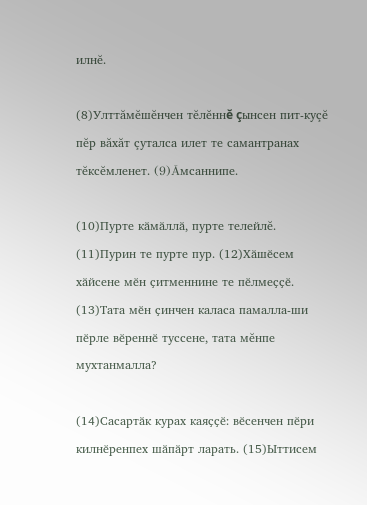илнĕ.

(8)Улттăмĕшĕнчен тĕлĕннĕ çынсен пит-куçĕ пĕр вăхăт çуталса илет те самантранах тĕксĕмленет. (9)Ᾰмсаннипе.

(10)Пурте кӑмӑллӑ, пурте телейлĕ. (11)Пурин те пурте пур. (12)Хӑшӗсем хӑйсене мӗн ҫитменнине те пӗлмеҫҫӗ. (13)Тата мӗн ҫинчен каласа памалла-ши пӗрле вӗреннӗ туссене, тата мĕнпе мухтанмалла?

(14)Сасартӑк курах каяҫҫӗ: вӗсенчен пӗри килнӗренпех шӑпӑрт ларать. (15)Ыттисем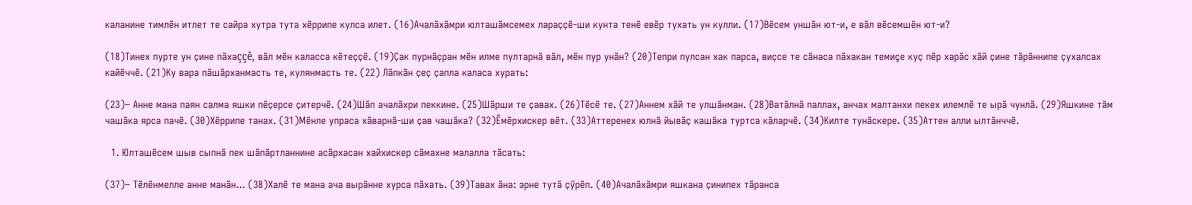каланине тимлӗн итлет те сайра хутра тута хӗррипе кулса илет. (16)Ачалӑхӑмри юлташӑмсемех лараҫҫӗ-ши кунта тенӗ евӗр тухать ун кулли. (17)Вӗсем уншӑн ют-и, е вӑл вӗсемшӗн ют-и?

(18)Тинех пурте ун ҫине пăхаççĕ, вӑл мӗн каласса кӗтеҫҫӗ. (19)Ҫак пурнӑҫран мӗн илме пултарнӑ вӑл, мӗн пур унӑн? (20)Тепри пулсан хак парса, виҫсе те сӑнаса пӑхакан темиçе куҫ пӗр харӑс хӑй ҫине тӑрӑннипе ҫухалсах кайӗччӗ. (21)Ку вара пӑшăрханмасть те, кулянмасть те. (22) Лӑпкӑн ҫеҫ ҫапла каласа хурать:

(23)– Анне мана паян салма яшки пӗҫерсе ҫитерчӗ. (24)Шӑп ачалӑхри пеккине. (25)Шӑрши те ҫавах. (26)Тӗсӗ те. (27)Аннем хӑй те улшӑнман. (28)Ватӑлнӑ паллах, анчах малтанхи пекех илемлӗ те ырӑ чунлӑ. (29)Яшкине тӑм чашӑка ярса пачӗ. (30)Хӗррипе танах. (31)Мӗнле упраса хӑварнӑ-ши ҫав чашӑка? (32)Ӗмӗрхискер вӗт. (33)Аттеренех юлнӑ йывӑҫ кашӑка туртса кӑларчӗ. (34)Килте тунӑскере. (35)Аттен алли ылтӑнччӗ.

  1. Юлташӗсем шыв сыпнӑ пек шӑпӑртланнине асӑрхасан хайхискер сӑмахне малалла тӑсать:

(37)– Тӗлӗнмелле анне манӑн... (38)Халӗ те мана ача вырӑнне хурса пӑхать. (39)Тавах ӑна: эрне тутӑ ҫӳрĕп. (40)Ачалӑхӑмри яшкана ҫинипех тӑранса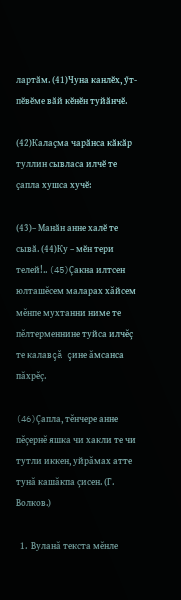лартӑм. (41)Чуна канлӗх, ӳт-пӗвӗме вӑй кӗнӗн туйӑнчӗ.

(42)Калаҫма чарӑнса кӑкӑр туллин сывласа илчӗ те ҫапла хушса хучӗ:

(43)– Манӑн анне халӗ те сывӑ. (44)Ку – мӗн тери телей!.. (45)Çакна илтсен юлташĕсем маларах хăйсем мĕнпе мухтанни ниме те пĕлтерменнине туйса илчĕç те калавçă çине ăмсанса пăхрĕç.

(46)Çапла, тĕнчере анне пĕçернĕ яшка чи хакли те чи тутли иккен, уйрăмах атте тунă кашăкпа çисен. (Г. Волков.)

  1.  Вуланă текста мĕнле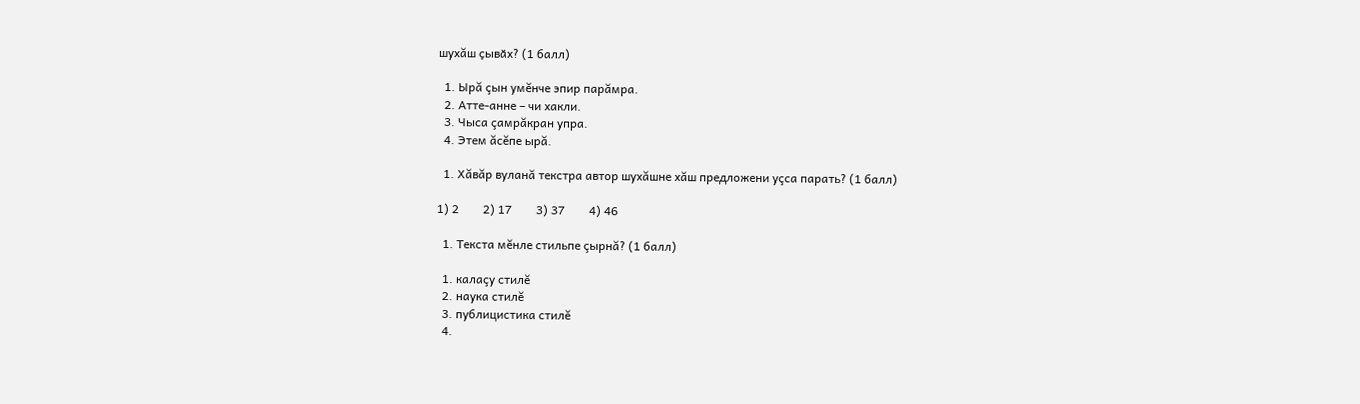шухăш ҫывӑх? (1 балл)

  1. Ырă çын умĕнче эпир парăмра.
  2. Атте-анне – чи хакли.
  3. Чыса çамрăкран упра.
  4. Этем ăсĕпе ырă.

  1. Хăвăр вуланă текстра автор шухăшне хăш предложени уçса парать? (1 балл)

1) 2        2) 17        3) 37        4) 46

  1. Текста мĕнле стильпе çырнă? (1 балл)

  1. калаçу стилĕ
  2. наука стилĕ
  3. публицистика стилĕ
  4.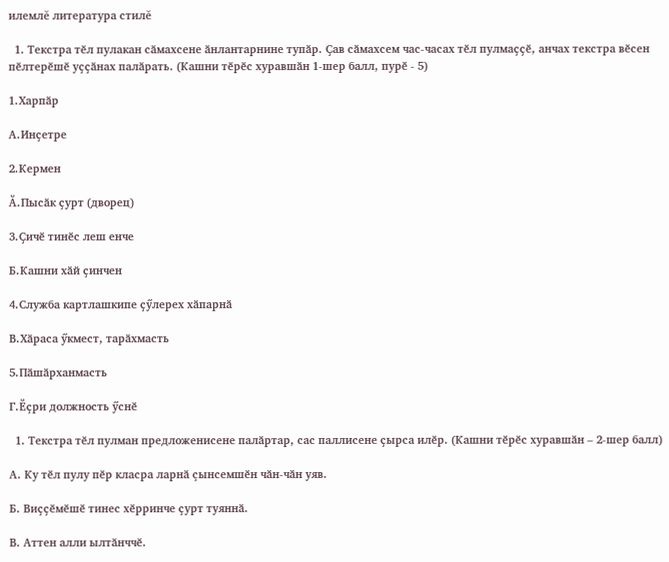илемлĕ литература стилĕ

  1. Текстра тӗл пулакан сӑмахсене ӑнлантарнине тупӑр. Ҫав сӑмахсем час-часах тӗл пулмаҫҫӗ, анчах текстра вӗсен пӗлтерӗшӗ уҫҫӑнах палӑрать. (Кашни тӗрӗс хуравшӑн 1-шер балл, пурӗ - 5)

1.Харпӑр

А.Инҫетре

2.Кермен

Ӑ.Пысӑк ҫурт (дворец)

3.Ҫичӗ тинӗс леш енче

Б.Кашни хӑй ҫинчен

4.Служба картлашкипе ҫӳлерех хӑпарнӑ

В.Хӑраса ӳкмест, тарӑхмасть

5.Пӑшӑрханмасть

Г.Ӗҫри должность ӳснӗ

  1. Текстра тӗл пулман предложенисене палӑртар, сас паллисене ҫырса илӗр. (Кашни тӗрӗс хуравшӑн – 2-шер балл)

А. Ку тӗл пулу пӗр класра ларнӑ çынсемшӗн чӑн-чӑн уяв.

Б. Виҫҫӗмӗшӗ тинес хӗрринче ҫурт туяннӑ.

В. Аттен алли ылтӑнччӗ.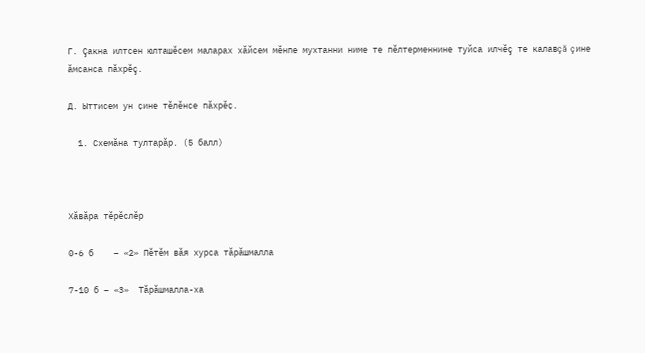Г. Çакна илтсен юлташĕсем маларах хăйсем мĕнпе мухтанни ниме те пĕлтерменнине туйса илчĕç те калавçă çине ăмсанса пăхрĕç.

Д. Ыттисем ун ҫине тӗлӗнсе пӑхрӗҫ.

  1. Схемӑна тултарӑр. (5 балл)



Хӑвӑра тӗрӗслӗр

0-6 б    – «2» Пӗтӗм вӑя хурса тӑрӑшмалла

7-10 б – «3»  Тӑрӑшмалла-ха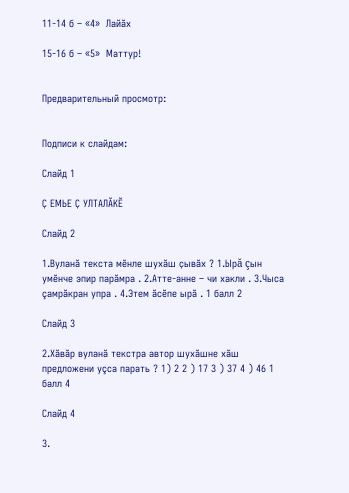11-14 б – «4»  Лайӑх

15-16 б – «5»  Маттур!


Предварительный просмотр:


Подписи к слайдам:

Слайд 1

Ҫ ЕМЬЕ Ҫ УЛТАЛӐКӖ

Слайд 2

1.Вуланă текста мĕнле шухăш ҫывӑх ? 1.Ырă çын умĕнче эпир парăмра . 2.Атте-анне – чи хакли . 3.Чыса çамрăкран упра . 4.Этем ăсĕпе ырă . 1 балл 2

Слайд 3

2.Хăвăр вуланă текстра автор шухăшне хăш предложени уçса парать ? 1) 2 2 ) 17 3 ) 37 4 ) 46 1 балл 4

Слайд 4

3.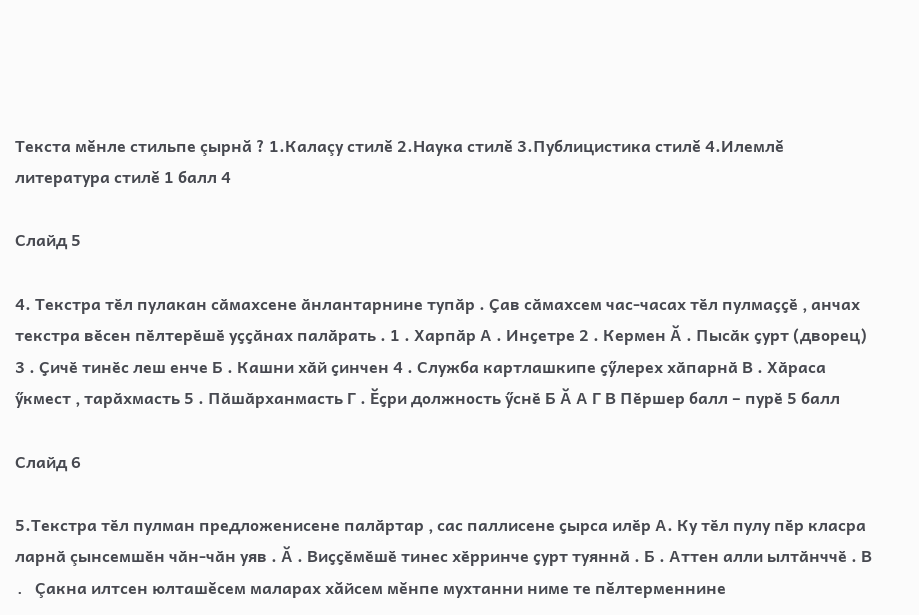Текста мĕнле стильпе çырнă ? 1.Калаçу стилĕ 2.Наука стилĕ 3.Публицистика стилĕ 4.Илемлĕ литература стилĕ 1 балл 4

Слайд 5

4. Текстра тӗл пулакан сӑмахсене ӑнлантарнине тупӑр . Ҫав сӑмахсем час-часах тӗл пулмаҫҫӗ , анчах текстра вӗсен пӗлтерӗшӗ уҫҫӑнах палӑрать . 1 . Харпӑр А . Инҫетре 2 . Кермен Ӑ . Пысӑк ҫурт (дворец) 3 . Ҫичӗ тинӗс леш енче Б . Кашни хӑй ҫинчен 4 . Служба картлашкипе ҫӳлерех хӑпарнӑ В . Хӑраса ӳкмест , тарӑхмасть 5 . Пӑшӑрханмасть Г . Ӗҫри должность ӳснӗ Б Ӑ А Г В Пӗршер балл – пурӗ 5 балл

Слайд 6

5.Текстра тӗл пулман предложенисене палӑртар , сас паллисене ҫырса илӗр А. Ку тӗл пулу пӗр класра ларнӑ çынсемшӗн чӑн-чӑн уяв . Ӑ . Виҫҫӗмӗшӗ тинес хӗрринче ҫурт туяннӑ . Б . Аттен алли ылтӑнччӗ . В . Çакна илтсен юлташĕсем маларах хăйсем мĕнпе мухтанни ниме те пĕлтерменнине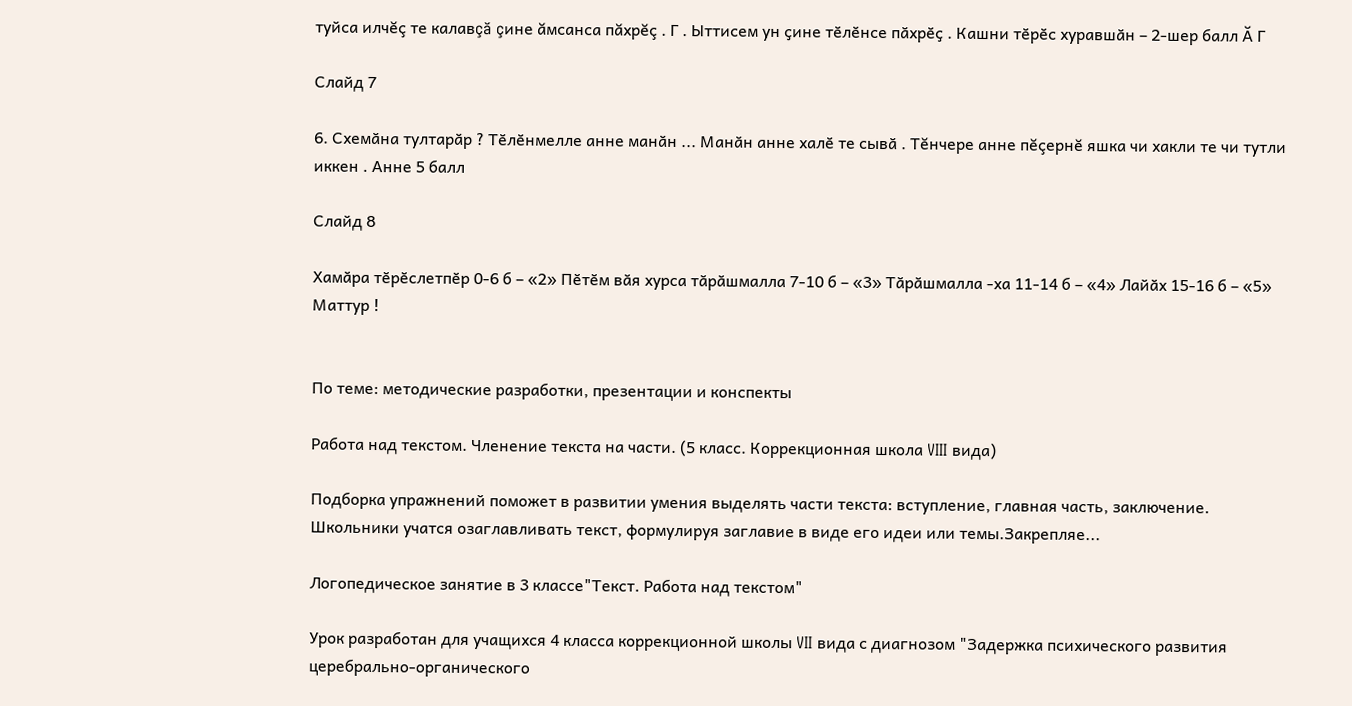туйса илчĕç те калавçă çине ăмсанса пăхрĕç . Г . Ыттисем ун ҫине тӗлӗнсе пӑхрӗҫ . Кашни тӗрӗс хуравшӑн – 2-шер балл Ӑ Г

Слайд 7

6. Схемӑна тултарӑр ? Тӗлӗнмелле анне манӑн ... Манӑн анне халӗ те сывӑ . Тĕнчере анне пĕçернĕ яшка чи хакли те чи тутли иккен . Анне 5 балл

Слайд 8

Хамӑра тӗрӗслетпӗр 0-6 б – «2» Пӗтӗм вӑя хурса тӑрӑшмалла 7-10 б – «3» Тӑрӑшмалла -ха 11-14 б – «4» Лайӑх 15-16 б – «5» Маттур !


По теме: методические разработки, презентации и конспекты

Работа над текстом. Членение текста на части. (5 класс. Коррекционная школа VIII вида)

Подборка упражнений поможет в развитии умения выделять части текста: вступление, главная часть, заключение. Школьники учатся озаглавливать текст, формулируя заглавие в виде его идеи или темы.Закрепляе...

Логопедическое занятие в 3 классе"Текст. Работа над текстом"

Урок разработан для учащихся 4 класса коррекционной школы VII вида с диагнозом "Задержка психического развития церебрально-органического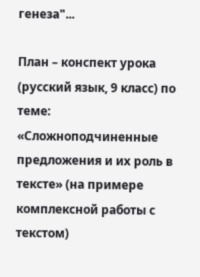генеза"...

План – конспект урока (русский язык, 9 класс) по теме: «Сложноподчиненные предложения и их роль в тексте» (на примере комплексной работы с текстом)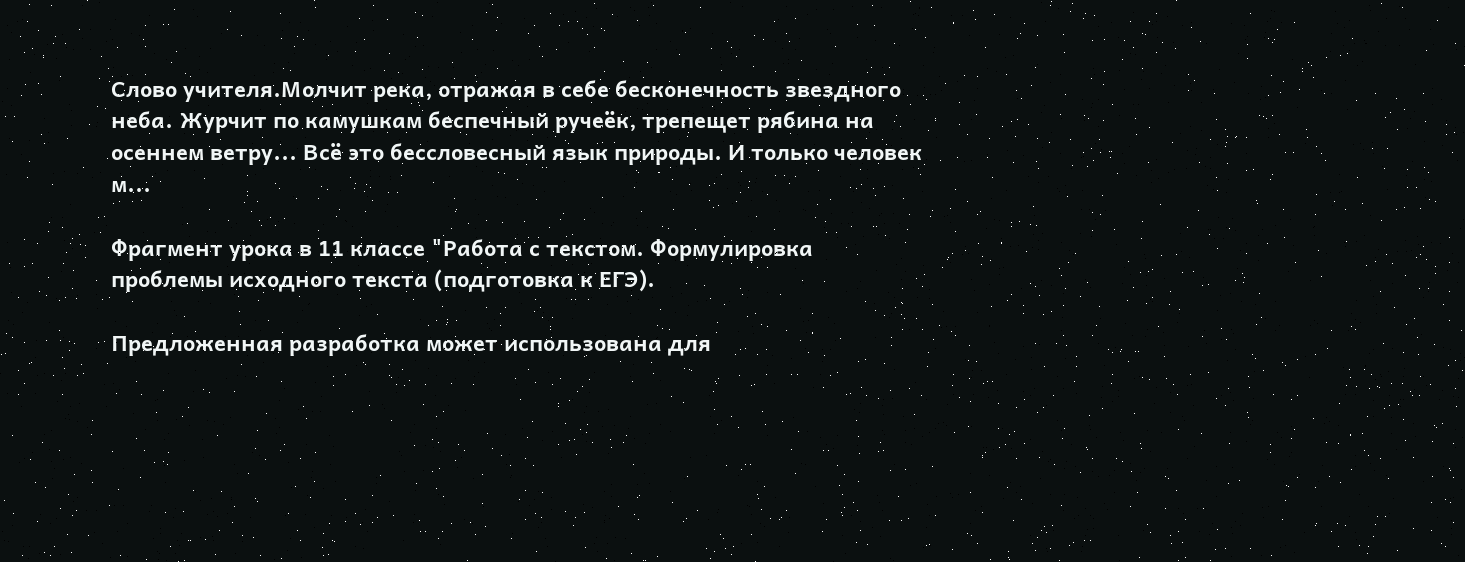Слово учителя.Молчит река, отражая в себе бесконечность звездного неба. Журчит по камушкам беспечный ручеёк, трепещет рябина на осеннем ветру... Всё это бессловесный язык природы. И только человек м...

Фрагмент урока в 11 классе "Работа с текстом. Формулировка проблемы исходного текста (подготовка к ЕГЭ).

Предложенная разработка может использована для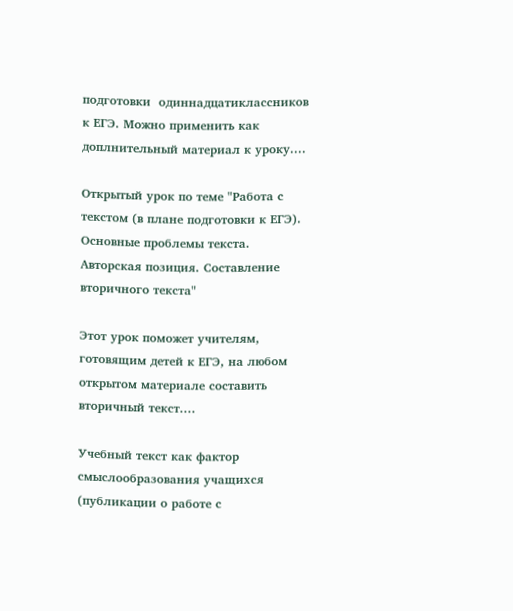подготовки  одиннадцатиклассников к ЕГЭ. Можно применить как доплнительный материал к уроку....

Открытый урок по теме "Работа с текстом (в плане подготовки к ЕГЭ). Основные проблемы текста. Авторская позиция. Составление вторичного текста"

Этот урок поможет учителям, готовящим детей к ЕГЭ, на любом открытом материале составить вторичный текст....

Учебный текст как фактор смыслообразования учащихся (публикации о работе с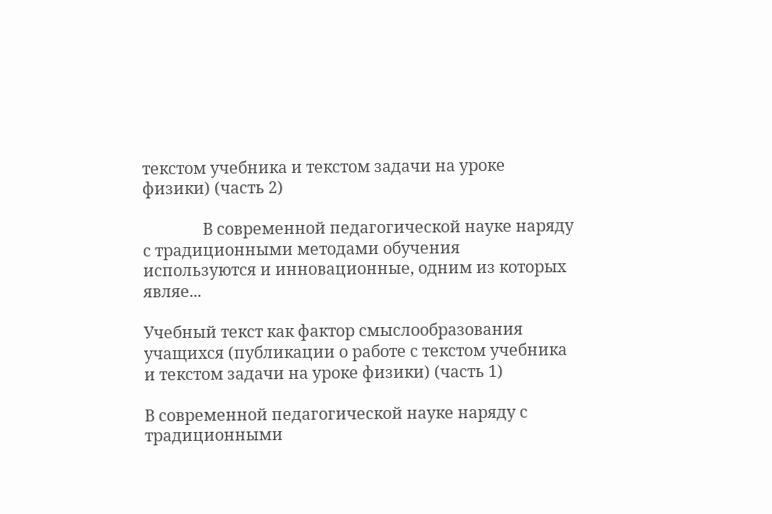текстом учебника и текстом задачи на уроке физики) (часть 2)

               В современной педагогической науке наряду с традиционными методами обучения используются и инновационные, одним из которых являе...

Учебный текст как фактор смыслообразования учащихся (публикации о работе с текстом учебника и текстом задачи на уроке физики) (часть 1)

В современной педагогической науке наряду с традиционными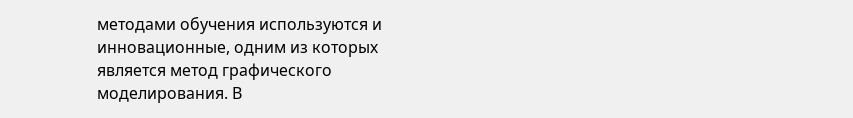методами обучения используются и инновационные, одним из которых является метод графического моделирования. В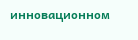инновационном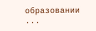образовании ...